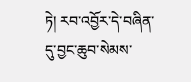ཏེ། རབ་འབྱོར་དེ་བཞིན་དུ་བྱང་ཆུབ་སེམས་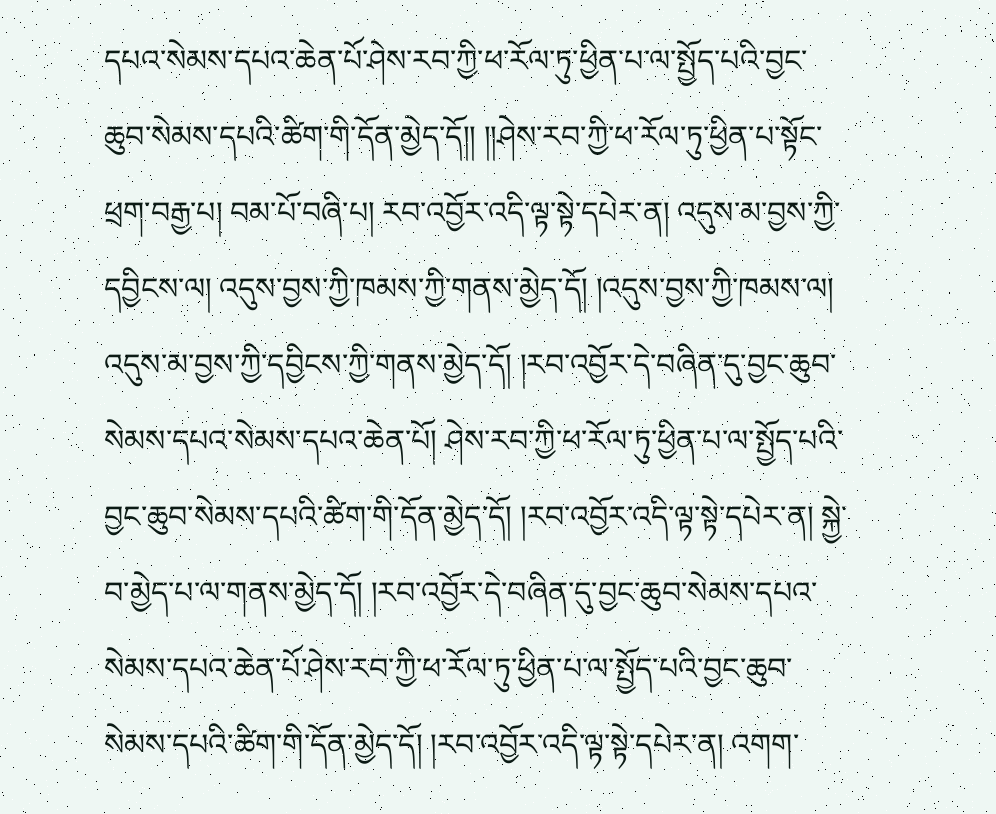དཔའ་སེམས་དཔའ་ཆེན་པོ་ཤེས་རབ་ཀྱི་ཕ་རོལ་ཏུ་ཕྱིན་པ་ལ་སྤྱོད་པའི་བྱང་ཆུབ་སེམས་དཔའི་ཚིག་གི་དོན་མྱེད་དོ།། །།ཤེས་རབ་ཀྱི་ཕ་རོལ་ཏུ་ཕྱིན་པ་སྟོང་ཕྲག་བརྒྱ་པ། བམ་པོ་བཞི་པ། རབ་འབྱོར་འདི་ལྟ་སྟེ་དཔེར་ན། འདུས་མ་བྱས་ཀྱི་དབྱིངས་ལ། འདུས་བྱས་ཀྱི་ཁམས་ཀྱི་གནས་མྱེད་དོ། །འདུས་བྱས་ཀྱི་ཁམས་ལ། འདུས་མ་བྱས་ཀྱི་དབྱིངས་ཀྱི་གནས་མྱེད་དོ། །རབ་འབྱོར་དེ་བཞིན་དུ་བྱང་ཆུབ་སེམས་དཔའ་སེམས་དཔའ་ཆེན་པོ། ཤེས་རབ་ཀྱི་ཕ་རོལ་ཏུ་ཕྱིན་པ་ལ་སྤྱོད་པའི་བྱང་ཆུབ་སེམས་དཔའི་ཚིག་གི་དོན་མྱེད་དོ། །རབ་འབྱོར་འདི་ལྟ་སྟེ་དཔེར་ན། སྐྱེ་བ་མྱེད་པ་ལ་གནས་མྱེད་དོ། །རབ་འབྱོར་དེ་བཞིན་དུ་བྱང་ཆུབ་སེམས་དཔའ་སེམས་དཔའ་ཆེན་པོ་ཤེས་རབ་ཀྱི་ཕ་རོལ་ཏུ་ཕྱིན་པ་ལ་སྤྱོད་པའི་བྱང་ཆུབ་སེམས་དཔའི་ཚིག་གི་དོན་མྱེད་དོ། །རབ་འབྱོར་འདི་ལྟ་སྟེ་དཔེར་ན། འགག་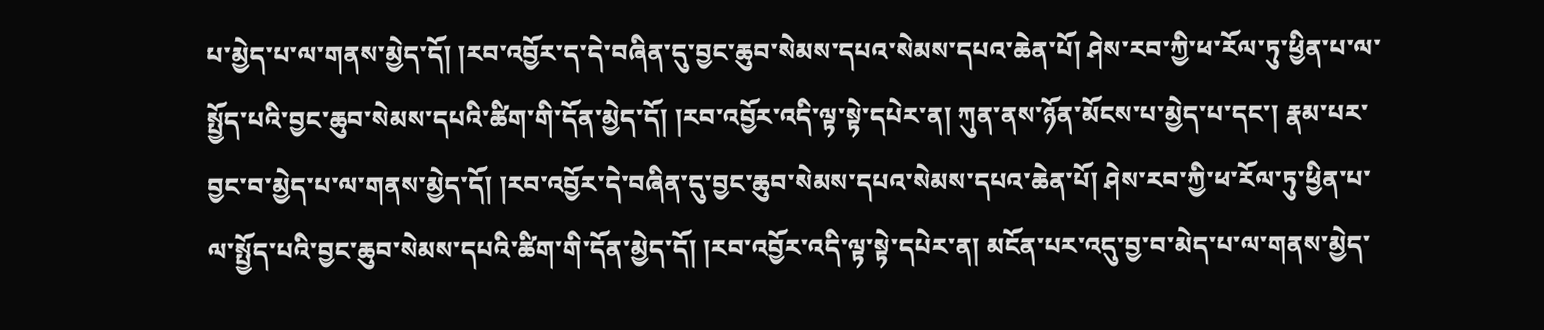པ་མྱེད་པ་ལ་གནས་མྱེད་དོ། །རབ་འབྱོར་ད་དེ་བཞིན་དུ་བྱང་ཆུབ་སེམས་དཔའ་སེམས་དཔའ་ཆེན་པོ། ཤེས་རབ་ཀྱི་ཕ་རོལ་ཏུ་ཕྱིན་པ་ལ་སྤྱོད་པའི་བྱང་ཆུབ་སེམས་དཔའི་ཚིག་གི་དོན་མྱེད་དོ། །རབ་འབྱོར་འདི་ལྟ་སྟེ་དཔེར་ན། ཀུན་ནས་ཉོན་མོངས་པ་མྱེད་པ་དང་། རྣམ་པར་བྱང་བ་མྱེད་པ་ལ་གནས་མྱེད་དོ། །རབ་འབྱོར་དེ་བཞིན་དུ་བྱང་ཆུབ་སེམས་དཔའ་སེམས་དཔའ་ཆེན་པོ། ཤེས་རབ་ཀྱི་ཕ་རོལ་ཏུ་ཕྱིན་པ་ལ་སྤྱོད་པའི་བྱང་ཆུབ་སེམས་དཔའི་ཚིག་གི་དོན་མྱེད་དོ། །རབ་འབྱོར་འདི་ལྟ་སྟེ་དཔེར་ན། མངོན་པར་འདུ་བྱ་བ་མེད་པ་ལ་གནས་མྱེད་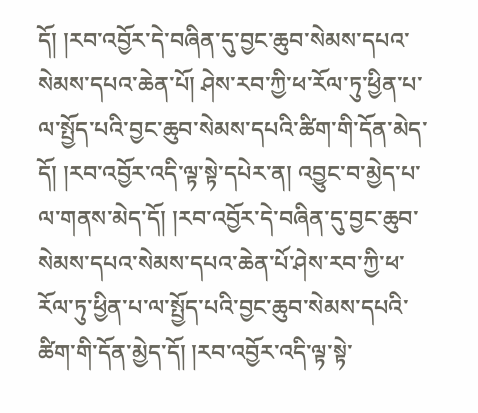དོ། །རབ་འབྱོར་དེ་བཞིན་དུ་བྱང་ཆུབ་སེམས་དཔའ་སེམས་དཔའ་ཆེན་པོ། ཤེས་རབ་ཀྱི་ཕ་རོལ་ཏུ་ཕྱིན་པ་ལ་སྤྱོད་པའི་བྱང་ཆུབ་སེམས་དཔའི་ཚིག་གི་དོན་མེད་དོ། །རབ་འབྱོར་འདི་ལྟ་སྟེ་དཔེར་ན། འབྱུང་བ་མྱེད་པ་ལ་གནས་མེད་དོ། །རབ་འབྱོར་དེ་བཞིན་དུ་བྱང་ཆུབ་སེམས་དཔའ་སེམས་དཔའ་ཆེན་པོ་ཤེས་རབ་ཀྱི་ཕ་རོལ་ཏུ་ཕྱིན་པ་ལ་སྤྱོད་པའི་བྱང་ཆུབ་སེམས་དཔའི་ཚིག་གི་དོན་མྱེད་དོ། །རབ་འབྱོར་འདི་ལྟ་སྟེ་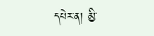དཔེར་ན། མྱི་